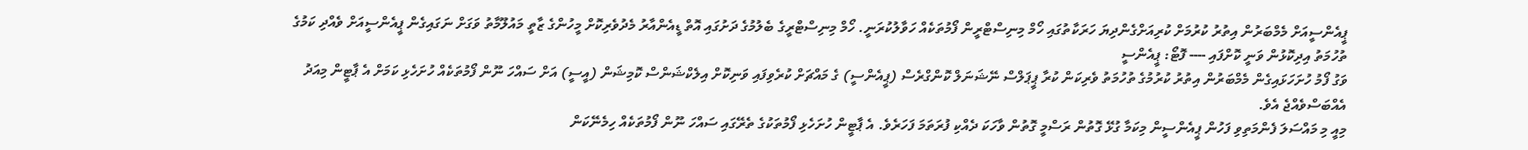ޕީއެންސީއަށް މެމްބަރުން އިތުރު ކުރުމަށް ކުރިއަށްގެންދިޔަ ހަރަކާތުގައި ހޯމް މިނިސްޓްރީން ފޯމުތަކެއް ހަވާލުކުރަނީ. ހޯމް މިނިސްޓްރީގެ ބެލުމުގެ ދަށުގައި އޮތް ޑީއެންއާރު މެދުވެރިކޮށް މީހުންގެ ޒާތީ މައުލޫމާތު ވަގަށް ނަގައިގެން ޕީއެންސީއަށް ވެއްދި ކަމުގެ ތުހުމަތު އިދިކޮޅުން ވަނީ ކޮށްފައި ---- ފޮޓޯ: ޕީއެންސީ
ވަގު ފޯމު ހުށަހަޅައިގެން މެމްބަރުން އިތުރު ކުރުމުގެ ތުހުމަތު ވެރިކަން ކުރާ ޕީޕަލްސް ނޭޝަނަލް ކޮންގްރެސް (ޕީއެންސީ) ގެ މައްޗަށް ކުރެވިފައި ވަނިކޮށް އިލެކްޝަންސް ކޮމިޝަން (އީސީ) އަށް ސައްހަ ނޫން ފޯމުތަކެއް ހުށަހެޅި ކަމަށް އެ ޕާޓީން މިއަދު އެއްބަސްވެއްޖެ އެވެ.
މިއީ މި މައްސަލަ ފެންމަތިވި ފަހުން ޕީއެންސީން މިކަމާ ގުޅޭ ގޮތުން ރަސްމީ ގޮތުން ވާހަކަ ދެއްކި ފުރަތަމަ ފަހަރެވެ. އެ ޕާޓީން ހުށަހެޅި ފޯމުތަކުގެ ތެރޭގައި ސައްހަ ނޫން ފޯމުތަކެއް ހިމެނޭކަން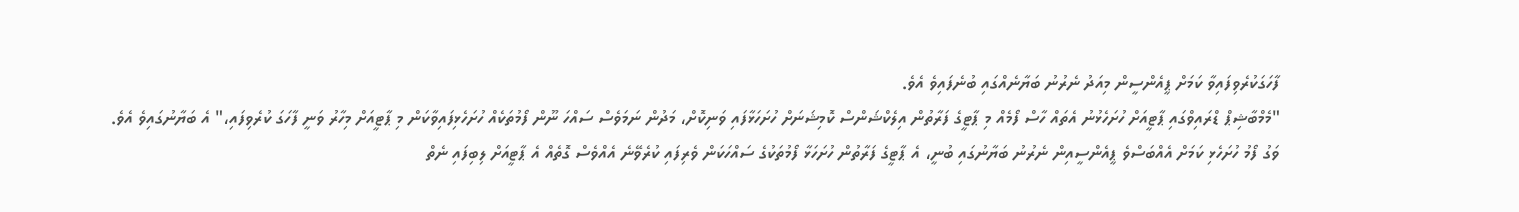ފާހަގަކުރެވިފައިވާ ކަމަށް ޕީއެންސީން މިއަދު ނެރުނު ބަޔާނެއްގައި ބުނެފައިވެ އެވެ.
"މެމްބާޝިޕް ޑްރައިވްގައި ޕާޓީއަށް ހުށަހެޅުނު އެތައް ހާސް ފޯމެއް މި ޕާޓީގެ ފަރާތުން އިލެކްޝަންސް ކޮމިޝަނަށް ހުށަހަޅާފައި ވަނިކޮށް، މަދުން ނަމަވެސް ސައްހަ ނޫން ފޯމުތަކެއް ހުށަހެޅިފައިވާކަން މި ޕާޓީއަށް މިހާރު ވަނީ ފާހަގަ ކުރެވިފައި،" އެ ބަޔާނުގައިވެ އެވެ.
ވަގު ފޯމު ހުށަހެޅި ކަމަށް އެއްބަސްވެ ޕީއެންސީއިން ނެރުނު ބަޔާނުގައި ބުނީ، އެ ޕާޓީގެ ފަރާތުން ހުށަހަޅާ ފޯމުތަކުގެ ސައްހަކަން ވެރިފައި ކުރެވޭނެ އެއްވެސް ގޮތެއް އެ ޕާޓީއަށް ލިބިފައި ނެތް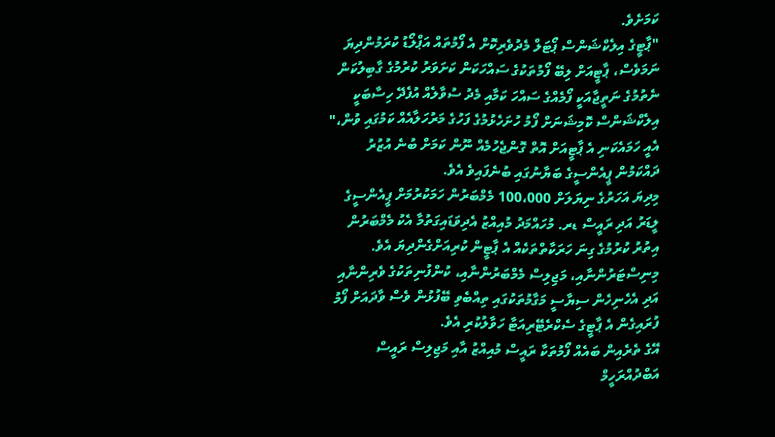ކަމަށެވެ.
"ޕާޓީގެ އިލެކްޝަންސް ޕޯޓަލް މެދުވެރިކޮށް އެ ފޯމުތައް އަޕްލޯޑު ކުރަމުންދިޔަ ނަމަވެސް، ޕާޓީއަށް ލިބޭ ފޯމުތަކުގެ ސައްހަކަން ކަށަވަރު ކުރުމުގެ ގާބިލުކަން ނެތުމުގެ ނަތީޖާއަކީ ފޯމެއްގެ ސައްހަ ކަމާއި މެދު ސުވާލެއް އުފެދޭ ހިސާބަކީ އިލެކްޝަންސް ކޮމިޝަނަށް ފޯމު ހުށަހެޅުމުގެ ފަހުގެ މަރުހަލާއެއް ކަމުގައި ވުން،" އެއީ ހަމައެކަނި އެ ޕާޓީއަށް އޮތް ގޮންޖެހުމެއް ނޫން ކަމަށް ބުނެ އުޒުރު ދައްކަމުން ޕީއެންސީގެ ބަޔާނުގައި ބުނެފައިވެ އެވެ.
މިދިޔަ އަހަރުގެ ނިޔަލަށް 100،000 މެމްބަރުން ހަމަކުރުމަށް ޕީއެންސީގެ ލީޑަރު އަދި ރައީސް ޑރ. މުހައްމަދު މުއިއްޒު އެދިވަޑައިގަތުމާ އެކު މެމްބަރުން އިތުރު ކުރުމުގެ ގިނަ ހަރަކާތްތަކެއް އެ ޕާޓީން ކުރިއަށްގެންދިޔަ އެވެ. މިނިސްޓަރުންނާއި، މަޖިލިސް މެމްބަރުންނާއި، ކުންފުނިތަކުގެ ވެރިންނާއި އަދި އެހެނިހެން ސިޔާސީ މަގާމުތަކުގައި ތިއްބެވި ބޭފުޅުން ވެސް ވާދައަށް ފޯމު ފުރައިގެން އެ ޕާޓީގެ ސެކްރެޓޭރިއަޓާ ހަވާލުކުރި އެވެ.
އޭގެ ތެރެއިން ބައެއް ފޯމުތަކާ ރައީސް މުއިއްޒު އާއި މަޖިލިސް ރައީސް އަބްދުއްރަހީމް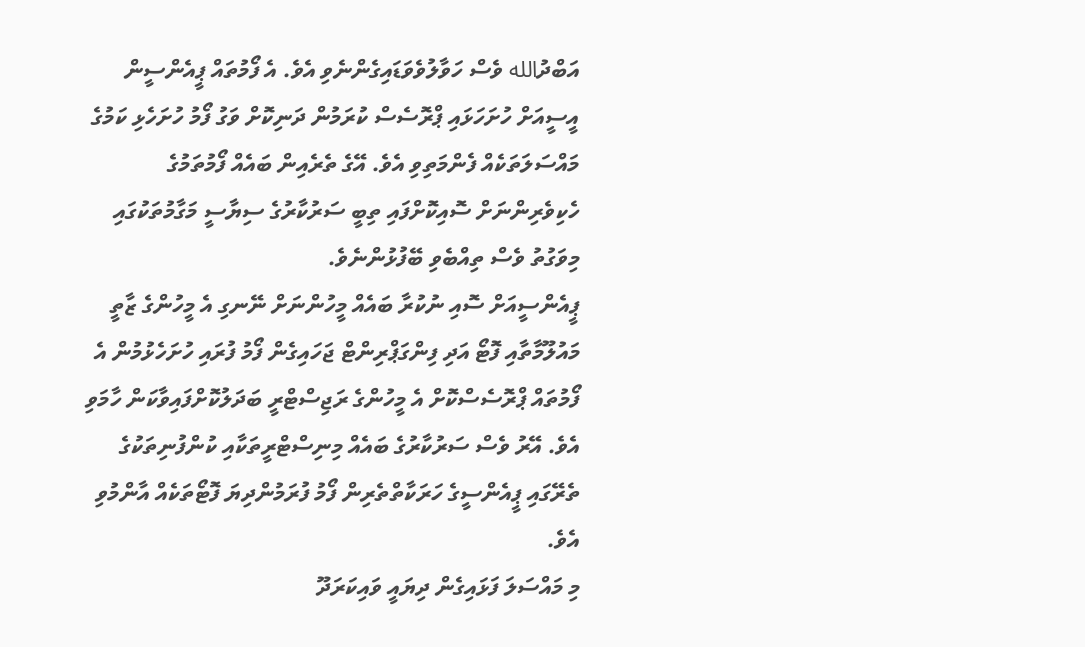އަބްދުالله ވެސް ހަވާލުވެވަޑައިގެންނެވި އެވެ. އެ ފޯމުތައް ޕީއެންސީން އީސީއަށް ހުށަހަޅައި ޕްރޮސެސް ކުރަމުން ދަނިކޮށް ވަގު ފޯމު ހުށަހެޅި ކަމުގެ މައްސަލަތަކެއް ފެންމަތިވި އެވެ. އޭގެ ތެރެއިން ބައެއް ފޯމުތަމުގެ ހެކިވެރިންނަށް ސޮއިކޮށްފައި ތިބީ ސަރުކާރުގެ ސިޔާސީ މަގާމުތަކުގައި މިވަގުތު ވެސް ތިއްބެވި ބޭފުޅުންނެވެ.
ޕީއެންސީއަށް ސޮއި ނުކުރާ ބައެއް މީހުންނަށް ނޭނގި އެ މީހުންގެ ޒާތީ މައުލޫމާތާއި ފޮޓޯ އަދި ފިންގަޕްރިންޓް ޖަހައިގެން ފޯމު ފުރައި ހުށަހެޅުމުން އެ ފޯމުތައް ޕްރޮސެސްކޮށް އެ މީހުންގެ ރަޖިސްޓްރީ ބަދަލުކޮށްފައިވާކަން ހާމަވި އެވެ. އޭރު ވެސް ސަރުކާރުގެ ބައެއް މިނިސްޓްރީތަކާއި ކުންފުނިތަކުގެ ތެރޭގައި ޕީއެންސީގެ ހަރަކާތްތެރިން ފޯމު ފުރަމުންދިޔަ ފޮޓޯތަކެއް އާންމުވި އެވެ.
މި މައްސަލަ ފަޅައިގެން ދިޔައީ ވައިކަރަދޫ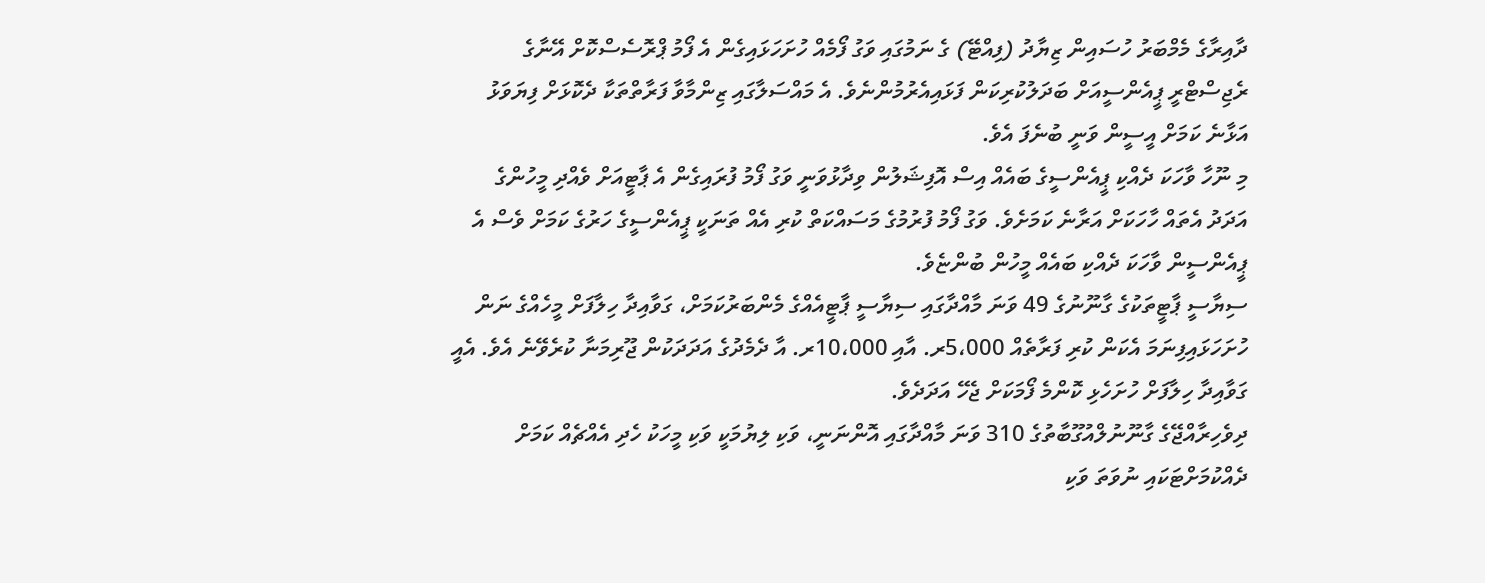ދާއިރާގެ މެމްބަރު ހުސައިން ޒިޔާދު (ފިއްޓޭ) ގެ ނަމުގައި ވަގު ފޯމެއް ހުށަހަޅައިގެން އެ ފޯމު ޕްރޮސެސްކޮށް އޭނާގެ ރެޖިސްޓްރީ ޕީއެންސީއަށް ބަދަލުކުރިކަން ފަޅައިއެރުމުންނެވެ. އެ މައްސަލާގައި ޒިންމާވާ ފަރާތްތަކާ ދެކޮޅަށް ފިޔަވަޅު އަޅާނެ ކަމަށް އީސީން ވަނީ ބުނެފަ އެވެ.
މި ނޫހާ ވާހަކަ ދެއްކި ޕީއެންސީގެ ބައެއް އިސް އޮފިޝަލުން ވިދާޅުވަނީ ވަގު ފޯމު ފުރައިގެން އެ ޕާޓީއަށް ވެއްދި މީހުންގެ އަދަދު އެތައް ހާހަކަށް އަރާނެ ކަމަށެވެ. ވަގު ފޯމު ފުރުމުގެ މަސައްކަތް ކުރި އެއް ތަނަކީ ޕީއެންސީގެ ހަރުގެ ކަމަށް ވެސް އެ ޕީއެންސީން ވާހަކަ ދެއްކި ބައެއް މީހުން ބުންޏެވެ.
ސިޔާސީ ޕާޓީތަކުގެ ގާނޫނުގެ 49 ވަނަ މާއްދާގައި ސިޔާސީ ޕާޓީއެއްގެ މެންބަރުކަމަށް، ގަވާއިދާ ހިލާފަށް މީހެއްގެ ނަން ހުށަހަޅައިފިނަމަ އެކަން ކުރި ފަރާތެއް 5،000ރ. އާއި 10،000ރ. އާ ދެމެދުގެ އަދަދަކުން ޖޫރިމަނާ ކުރެވޭނެ އެވެ. އެއީ ގަވާއިދާ ހިލާފަށް ހުށަހެޅި ކޮންމެ ފޯމަކަށް ޖެހޭ އަދަދެވެ.
ދިވެހިރާއްޖޭގެ ގާނޫނުލްއުގޫބާތުގެ 310 ވަނަ މާއްދާގައި އޮންނަނީ، ވަކި ލިޔުމަކީ ވަކި މީހަކު ހެދި އެއްޗެއް ކަމަށް ދެއްކުމަށްޓަކައި ނުވަތަ ވަކި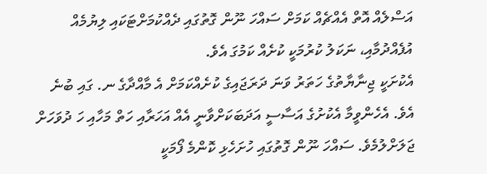އަސްލެއް އޮތް އެއްޗެއް ކަމަށް ސައްހަ ނޫން ގޮތުގައި ދެއްކުމަށްޓަކައި ލިޔުމެއް އުފެއްދުމާއި، ނަކަލު ކުރުމަކީ ކުށެއް ކަމުގަ އެވެ.
އެކުށަކީ ޖިނާޔާތުގެ ހަތަރު ވަނަ ދަރަޖައިގެ ކުށެއްކަމަށް އެ މާއްދާގެ ނ. ގައި ބުނެ އެވެ. އެހެންވީމާ އެކުށުގެ އަސާސީ އަދަބަކަށްވާނީ އެއް އަހަރާއި ހަތް މަހާއި ހަ ދުވަހަށް ޖަލަށްލުމެވެ. ސައްހަ ނޫން ގޮތުގައި ހުށަހެޅި ކޮންމެ ފޯމަކީ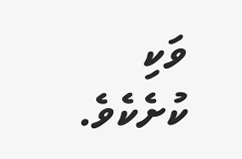ވަކި ކުށެކެވެ.